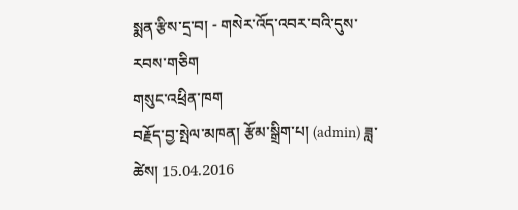སྨན་རྩིས་དྲ་བ། - གསེར་འོད་འབར་བའི་དུས་རབས་གཅིག
གསུང་འཕྲིན་ཁག
བརྗོད་བྱ་སྤེལ་མཁན། རྩོམ་སྒྲིག་པ། (admin) ཟླ་ཚེས། 15.04.2016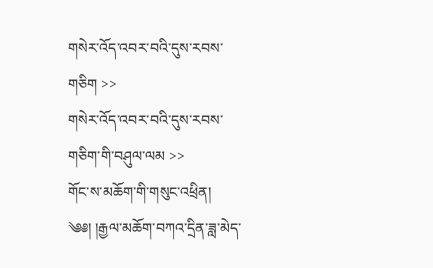གསེར་འོད་འབར་བའི་དུས་རབས་གཅིག >>
གསེར་འོད་འབར་བའི་དུས་རབས་གཅིག་གི་བཤུལ་ལམ >>
གོང་ས་མཆོག་གི་གསུང་འཕྲིན།
༄༅། །རྒྱལ་མཆོག་བཀའ་དྲིན་ཟླ་མེད་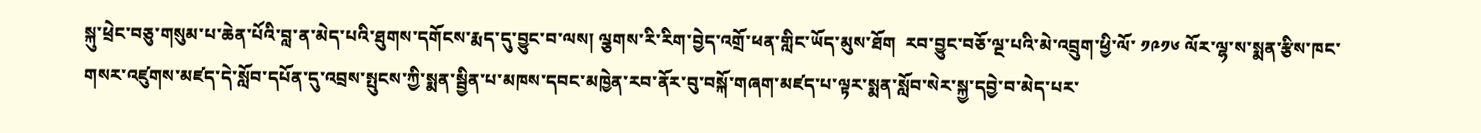སྐུ་ཕྲེང་བཅུ་གསུམ་པ་ཆེན་པོའི་བླ་ན་མེད་པའི་ཐུགས་དགོངས་རྨད་དུ་བྱུང་བ་ལས། ལྕགས་རི་རིག་བྱེད་འགྲོ་ཕན་གླིང་ཡོད་མུས་ཐོག  རབ་བྱུང་བཅོ་ལྔ་པའི་མེ་འབྲུག་ཕྱི་ལོ་ ༡༩༡༦ ལོར་ལྷ་ས་སྨན་རྩིས་ཁང་གསར་འཛུགས་མཛད་དེ་སློབ་དཔོན་དུ་འབྲས་སྤུངས་ཀྱི་སྨན་སྦྱིན་པ་མཁས་དབང་མཁྱེན་རབ་ནོར་བུ་བསྐོ་གཞག་མཛད་པ་ལྟར་སྨན་སློབ་སེར་སྐྱ་དབྱེ་བ་མེད་པར་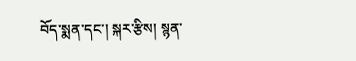བོད་སྨན་དང་། སྐར་རྩིས། སྙན་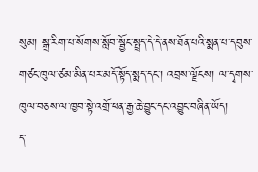སུམ། སྒྲ་རིག་པ་སོགས་སློབ་སྦྱོང་སྤྲད་དེ་དེ་ནས་ཐོན་པའི་སྨན་པ་དབུས་གཙང་ཁུལ་ཙམ་མིན་པར་མདོ་སྟོད་སྨད་དང་། འབྲས་ལྗོངས། ལ་དྭགས་ཁུལ་བཅས་ལ་ཁྱབ་སྟེ་འགྲོ་ཕན་རྒྱ་ཆེ་བྱུང་དང་འབྱུང་བཞིན་ཡོད།
ད་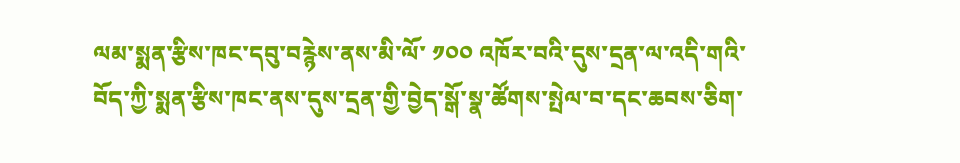ལམ་སྨན་རྩིས་ཁང་དབུ་བརྙེས་ནས་མི་ལོ་ ༡༠༠ འཁོར་བའི་དུས་དྲན་ལ་འདི་གའི་བོད་ཀྱི་སྨན་རྩིས་ཁང་ནས་དུས་དྲན་གྱི་བྱེད་སྒོ་སྣ་ཚོགས་སྤེལ་བ་དང་ཆབས་ཅིག་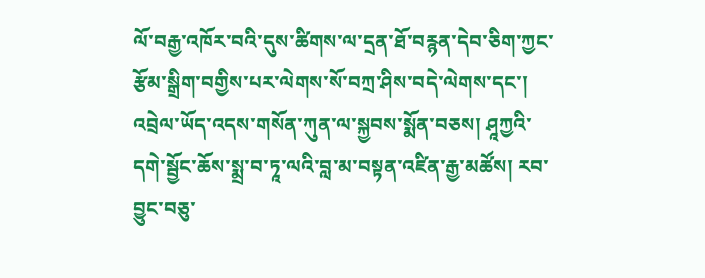ལོ་བརྒྱ་འཁོར་བའི་དུས་ཚིགས་ལ་དྲན་ཐོ་བརྙན་དེབ་ཅིག་ཀྱང་རྩོམ་སྒྲིག་བགྱིས་པར་ལེགས་སོ་བཀྲ་ཤིས་བདེ་ལེགས་དང་། འབྲེལ་ཡོད་འདས་གསོན་ཀུན་ལ་སྐྱབས་སྨོན་བཅས། ཤཱཀྱའི་དགེ་སྦྱོང་ཆོས་སྨྲ་བ་ཏཱ་ལའི་བླ་མ་བསྟན་འཛིན་རྒྱ་མཚོས། རབ་བྱུང་བཅུ་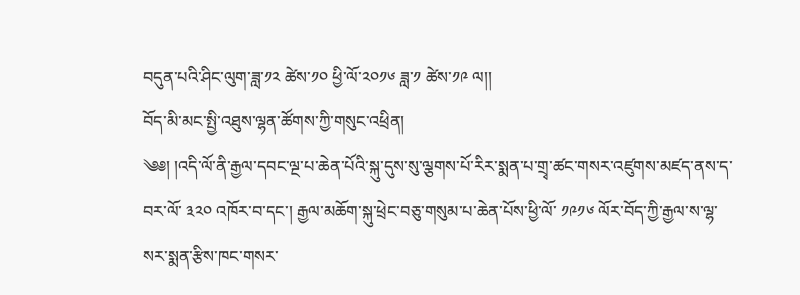བདུན་པའི་ཤིང་ལུག་ཟླ་༡༢ ཚེས་༡༠ ཕྱི་ལོ་༢༠༡༦ ཟླ་༡ ཚེས་༡༩ ལ།།
བོད་མི་མང་སྤྱི་འཐུས་ལྷན་ཚོགས་ཀྱི་གསུང་འཕྲིན།
༄༅། །འདི་ལོ་ནི་རྒྱལ་དབང་ལྔ་པ་ཆེན་པོའི་སྐུ་དུས་སུ་ལྕགས་པོ་རིར་སྨན་པ་གྲྭ་ཚང་གསར་འཛུགས་མཛད་ནས་ད་བར་ལོ་ ༣༢༠ འཁོར་བ་དང་། རྒྱལ་མཆོག་སྐུ་ཕྲེང་བཅུ་གསུམ་པ་ཆེན་པོས་ཕྱི་ལོ་ ༡༩༡༦ ལོར་བོད་ཀྱི་རྒྱལ་ས་ལྷ་སར་སྨན་རྩིས་ཁང་གསར་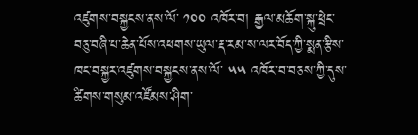འཛུགས་བསྐྱངས་ནས་ལོ་ ༡༠༠ འཁོར་བ། རྒྱལ་མཆོག་སྐུ་ཕྲེང་བཅུ་བཞི་པ་ཆེན་པོས་འཕགས་ཡུལ་རྡ་རམ་ས་ལར་བོད་ཀྱི་སྨན་རྩིས་ཁང་བསྐྱར་འཛུགས་བསྐྱངས་ནས་ལོ་ ༥༥ འཁོར་བ་བཅས་ཀྱི་དུས་ཚིགས་གསུམ་འཛོམས་ཤིག་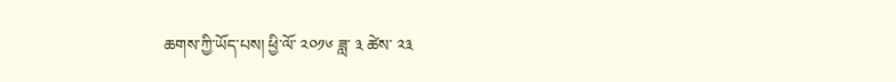ཆགས་ཀྱི་ཡོད་པས། ཕྱི་ལོ་ ༢༠༡༦ ཟླ་ ༣ ཚེས་ ༢༣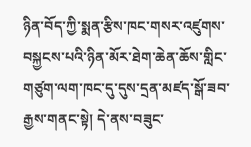ཉིན་བོད་ཀྱི་སྨན་རྩིས་ཁང་གསར་འཛུགས་བསྐྱངས་པའི་ཉིན་མོར་ཐེག་ཆེན་ཆོས་གླིང་གཙུག་ལག་ཁང་དུ་དུས་དྲན་མཛད་སྒོ་ཟབ་རྒྱས་གནང་སྟེ། དེ་ནས་བཟུང་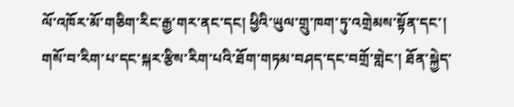ལོ་འཁོར་མོ་གཅིག་རིང་རྒྱ་གར་ནང་དང། ཕྱིའི་ཡུལ་གྲུ་ཁག་ཏུ་འགྲེམས་སྟོན་དང་། གསོ་བ་རིག་པ་དང་སྐར་རྩིས་རིག་པའི་ཐོག་གཏམ་བཤད་དང་བགྲོ་གླེང་། ཐོན་སྐྱེད་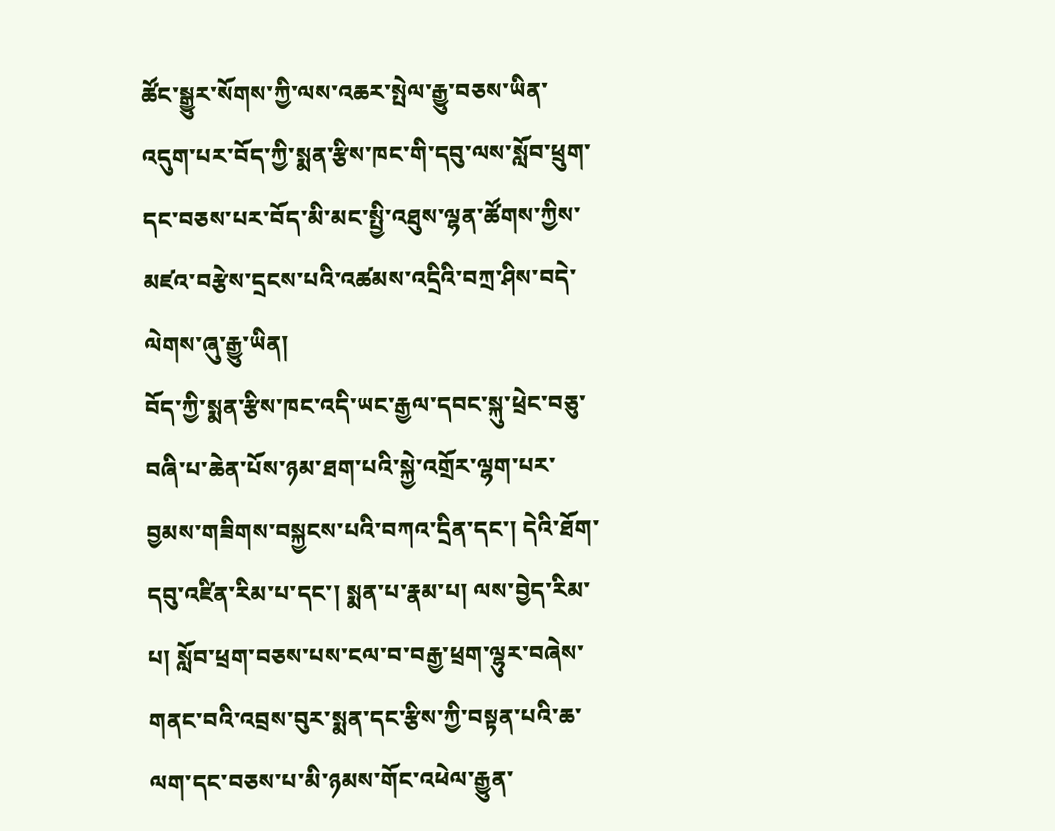ཚོང་སྒྱུར་སོགས་ཀྱི་ལས་འཆར་སྤེལ་རྒྱུ་བཅས་ཡིན་འདུག་པར་བོད་ཀྱི་སྨན་རྩིས་ཁང་གི་དབུ་ལས་སློབ་ཕྲུག་དང་བཅས་པར་བོད་མི་མང་སྤྱི་འཐུས་ལྷན་ཚོགས་ཀྱིས་མཛའ་བརྩེས་དྲངས་པའི་འཚམས་འདྲིའི་བཀྲ་ཤིས་བདེ་ལེགས་ཞུ་རྒྱུ་ཡིན།
བོད་ཀྱི་སྨན་རྩིས་ཁང་འདི་ཡང་རྒྱལ་དབང་སྐུ་ཕྲེང་བཅུ་བཞི་པ་ཆེན་པོས་ཉམ་ཐག་པའི་སྐྱེ་འགྲོར་ལྷག་པར་བྱམས་གཟིགས་བསྐྱངས་པའི་བཀའ་དྲིན་དང་། དེའི་ཐོག་དབུ་འཛིན་རིམ་པ་དང་། སྨན་པ་རྣམ་པ། ལས་བྱེད་རིམ་པ། སློབ་ཕྲག་བཅས་པས་ངལ་བ་བརྒྱ་ཕྲག་ལྷུར་བཞེས་གནང་བའི་འབྲས་བུར་སྨན་དང་རྩིས་ཀྱི་བསྟན་པའི་ཆ་ལག་དང་བཅས་པ་མི་ཉམས་གོང་འཕེལ་རྒྱུན་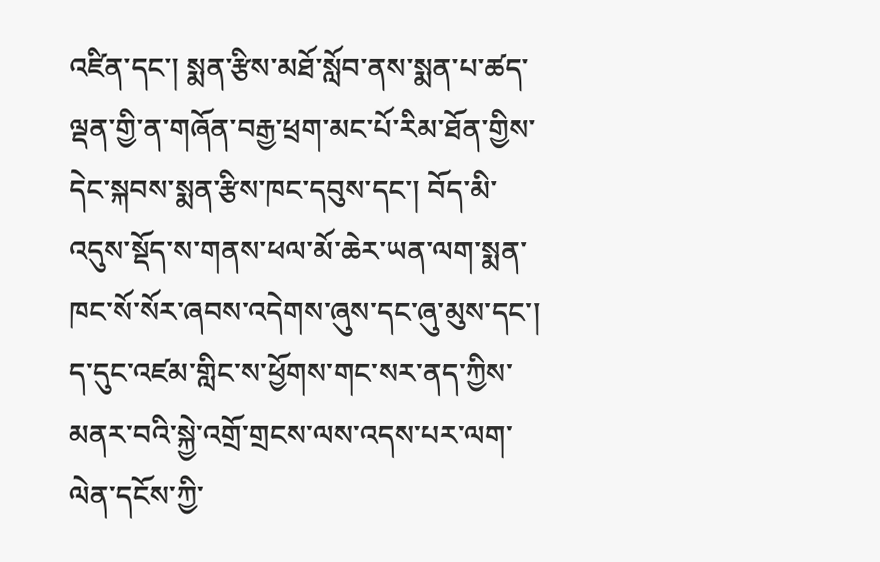འཛིན་དང་། སྨན་རྩིས་མཐོ་སློབ་ནས་སྨན་པ་ཚད་ལྡན་གྱི་ན་གཞོན་བརྒྱ་ཕྲག་མང་པོ་རིམ་ཐོན་གྱིས་དེང་སྐབས་སྨན་རྩིས་ཁང་དབུས་དང་། བོད་མི་འདུས་སྡོད་ས་གནས་ཕལ་མོ་ཆེར་ཡན་ལག་སྨན་ཁང་སོ་སོར་ཞབས་འདེགས་ཞུས་དང་ཞུ་མུས་དང་། ད་དུང་འཛམ་གླིང་ས་ཕྱོགས་གང་སར་ནད་ཀྱིས་མནར་བའི་སྐྱེ་འགྲོ་གྲངས་ལས་འདས་པར་ལག་ལེན་དངོས་ཀྱི་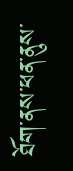ཐོག་ནས་ཕན་ནུས་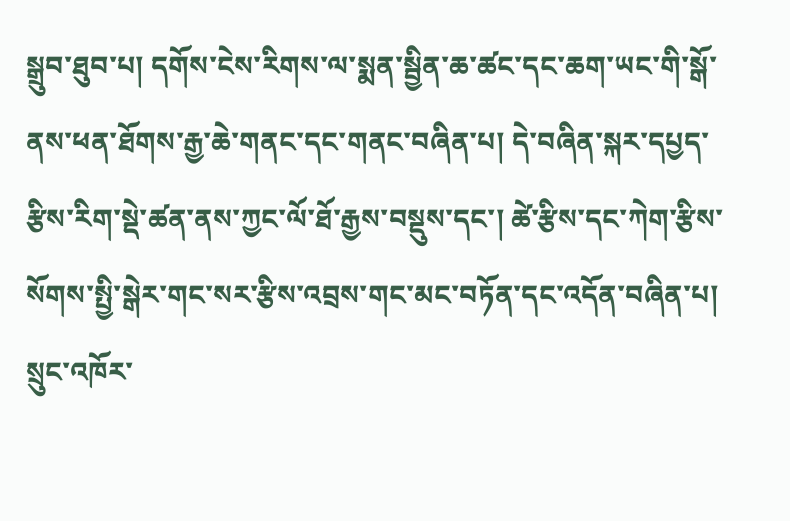སྒྲུབ་ཐུབ་པ། དགོས་ངེས་རིགས་ལ་སྨན་སྦྱིན་ཆ་ཚང་དང་ཆག་ཡང་གི་སྒོ་ནས་ཕན་ཐོགས་རྒྱ་ཆེ་གནང་དང་གནང་བཞིན་པ། དེ་བཞིན་སྐར་དཔྱད་རྩིས་རིག་སྡེ་ཚན་ནས་ཀྱང་ལོ་ཐོ་རྒྱས་བསྡུས་དང་། ཚེ་རྩིས་དང་ཀེག་རྩིས་སོགས་སྤྱི་སྒེར་གང་སར་རྩིས་འབྲས་གང་མང་བཏོན་དང་འདོན་བཞིན་པ། སྲུང་འཁོར་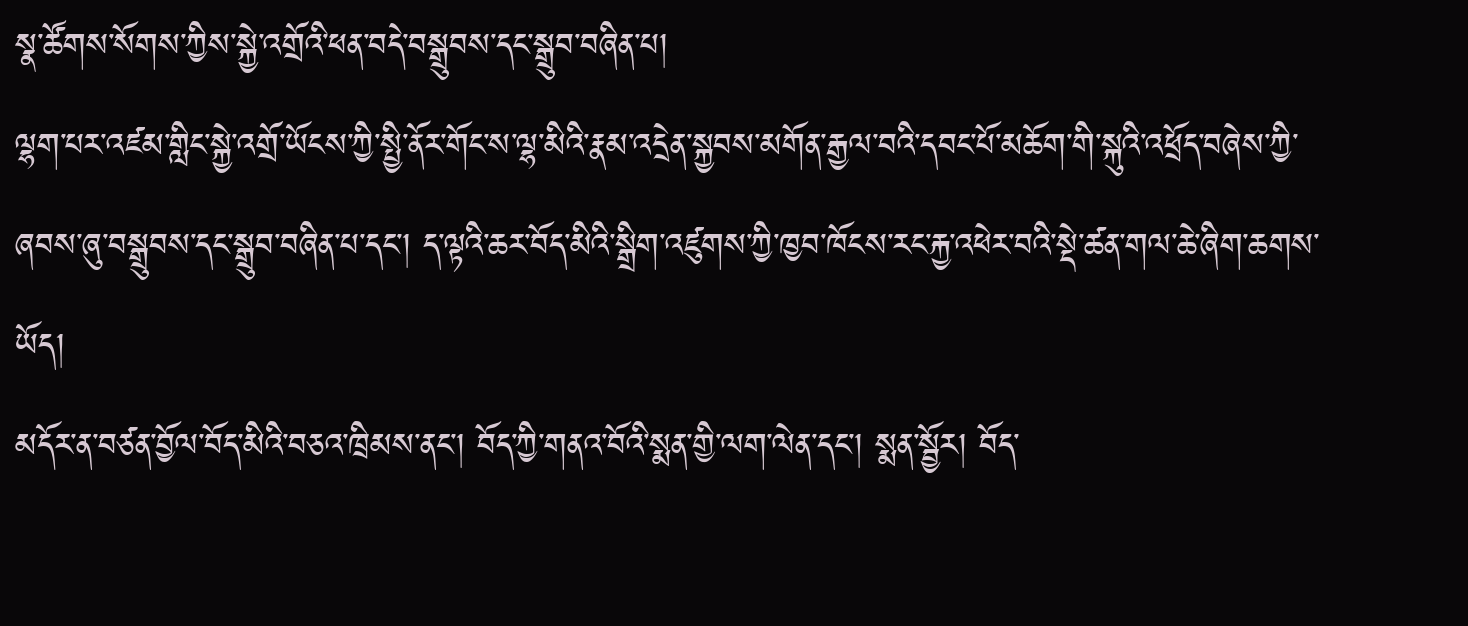སྣ་ཚོགས་སོགས་ཀྱིས་སྐྱེ་འགྲོའི་ཕན་བདེ་བསྒྲུབས་དང་སྒྲུབ་བཞིན་པ།
ལྷག་པར་འཛམ་གླིང་སྐྱེ་འགྲོ་ཡོངས་ཀྱི་སྤྱི་ནོར་གོང་ས་ལྷ་མིའི་རྣམ་འདྲེན་སྐྱབས་མགོན་རྒྱལ་བའི་དབང་པོ་མཆོག་གི་སྐུའི་འཕྲོད་བཞེས་ཀྱི་ཞབས་ཞུ་བསྒྲུབས་དང་སྒྲུབ་བཞིན་པ་དང་། ད་ལྟའི་ཆར་བོད་མིའི་སྒྲིག་འཛུགས་ཀྱི་ཁྱབ་ཁོངས་རང་རྐྱ་འཕེར་བའི་སྡེ་ཚན་གལ་ཆེ་ཞིག་ཆགས་ཡོད།
མདོར་ན་བཙན་བྱོལ་བོད་མིའི་བཅའ་ཁྲིམས་ནང་། བོད་ཀྱི་གནའ་བོའི་སྨན་གྱི་ལག་ལེན་དང་། སྨན་སྦྱོར། བོད་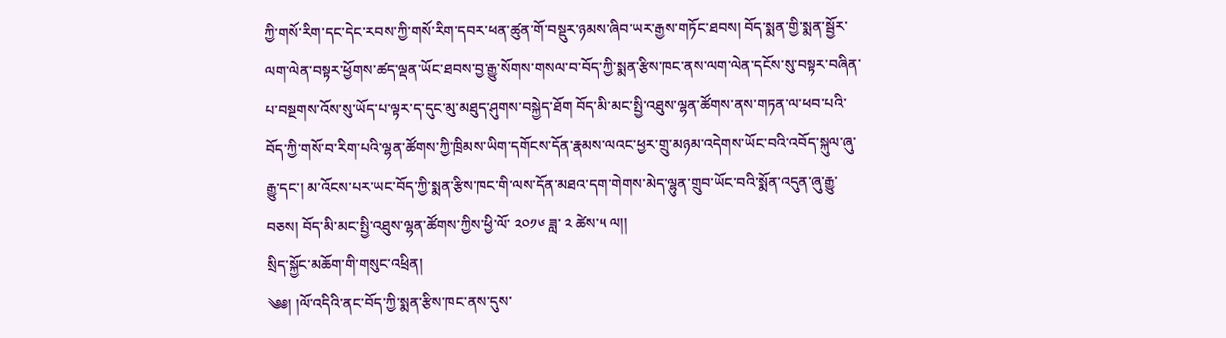ཀྱི་གསོ་རིག་དང་དེང་རབས་ཀྱི་གསོ་རིག་དབར་ཕན་ཚུན་གོ་བསྡུར་ཉམས་ཞིབ་ཡར་རྒྱས་གཏོང་ཐབས། བོད་སྨན་གྱི་སྨན་སྦྱོར་ལག་ལེན་བསྟར་ཕྱོགས་ཚད་ལྡན་ཡོང་ཐབས་བྱ་རྒྱུ་སོགས་གསལ་བ་བོད་ཀྱི་སྨན་རྩིས་ཁང་ནས་ལག་ལེན་དངོས་སུ་བསྟར་བཞིན་པ་བསྔགས་འོས་སུ་ཡོད་པ་ལྟར་ད་དུང་མུ་མཐུད་ཤུགས་བསྐྱེད་ཐོག བོད་མི་མང་སྤྱི་འཐུས་ལྷན་ཚོགས་ནས་གཏན་ལ་ཕབ་པའི་བོད་ཀྱི་གསོ་བ་རིག་པའི་ལྷན་ཚོགས་ཀྱི་ཁྲིམས་ཡིག་དགོངས་དོན་རྣམས་ལའང་ཕྱར་གྲུ་མཉམ་འདེགས་ཡོང་བའི་འབོད་སྐུལ་ཞུ་རྒྱུ་དང་། མ་འོངས་པར་ཡང་བོད་ཀྱི་སྨན་རྩིས་ཁང་གི་ལས་དོན་མཐའ་དག་གེགས་མེད་ལྷུན་གྲུབ་ཡོང་བའི་སྨོན་འདུན་ཞུ་རྒྱུ་བཅས། བོད་མི་མང་སྤྱི་འཐུས་ལྷན་ཚོགས་ཀྱིས་ཕྱི་ལོ་ ༢༠༡༦ ཟླ་ ༢ ཚེས་༥ ལ།།
སྲིད་སྐྱོང་མཆོག་གི་གསུང་འཕྲིན།
༄༅། །ལོ་འདིའི་ནང་བོད་ཀྱི་སྨན་རྩིས་ཁང་ནས་དུས་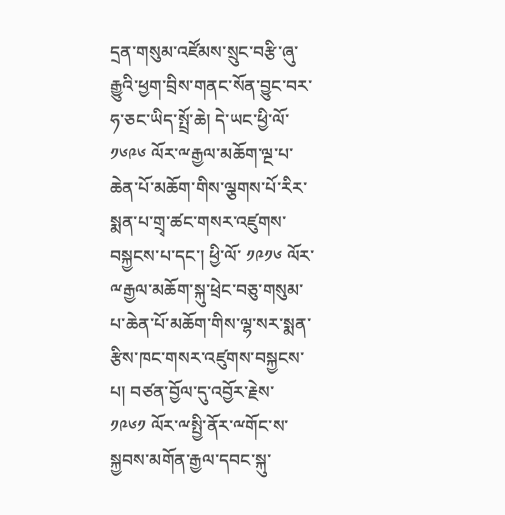དྲན་གསུམ་འཛོམས་སྲུང་བརྩི་ཞུ་རྒྱུའི་ཕྱག་བྲིས་གནང་སོན་བྱུང་བར་ཧ་ཅང་ཡིད་སྤྲོ་ཆེ། དེ་ཡང་ཕྱི་ལོ་ ༡༦༩༦ ལོར་ྋརྒྱལ་མཆོག་ལྔ་པ་ཆེན་པོ་མཆོག་གིས་ལྕགས་པོ་རིར་སྨན་པ་གྲྭ་ཚང་གསར་འཛུགས་བསྐྱངས་པ་དང་། ཕྱི་ལོ་ ༡༩༡༦ ལོར་ྋརྒྱལ་མཆོག་སྐུ་ཕྲེང་བཅུ་གསུམ་པ་ཆེན་པོ་མཆོག་གིས་ལྷ་སར་སྨན་རྩིས་ཁང་གསར་འཛུགས་བསྐྱངས་པ། བཙན་བྱོལ་དུ་འབྱོར་རྗེས་ ༡༩༦༡ ལོར་ྋསྤྱི་ནོར་ྋགོང་ས་སྐྱབས་མགོན་རྒྱལ་དབང་སྐུ་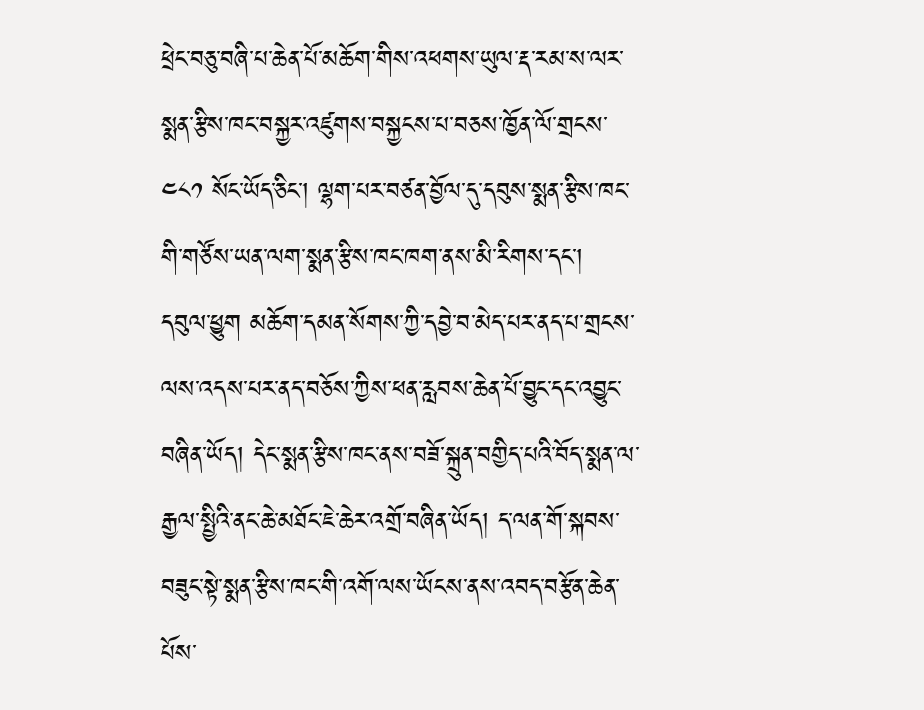ཕྲེང་བཅུ་བཞི་པ་ཆེན་པོ་མཆོག་གིས་འཕགས་ཡུལ་རྡ་རམ་ས་ལར་སྨན་རྩིས་ཁང་བསྐྱར་འཛུགས་བསྐྱངས་པ་བཅས་ཁྱོན་ལོ་གྲངས་ ༤༨༡ སོང་ཡོད་ཅིང་། ལྷག་པར་བཙན་བྱོལ་དུ་དབུས་སྨན་རྩིས་ཁང་གི་གཙོས་ཡན་ལག་སྨན་རྩིས་ཁང་ཁག་ནས་མི་རིགས་དང་། དབུལ་ཕྱུག མཆོག་དམན་སོགས་ཀྱི་དབྱེ་བ་མེད་པར་ནད་པ་གྲངས་ལས་འདས་པར་ནད་བཅོས་ཀྱིས་ཕན་རླབས་ཆེན་པོ་བྱུང་དང་འབྱུང་བཞིན་ཡོད། དེང་སྨན་རྩིས་ཁང་ནས་བཟོ་སྐྲུན་བགྱིད་པའི་བོད་སྨན་ལ་རྒྱལ་སྤྱིའི་ནང་ཆེ་མཐོང་ཇེ་ཆེར་འགྲོ་བཞིན་ཡོད། ད་ལན་གོ་སྐབས་བཟུང་སྟེ་སྨན་རྩིས་ཁང་གི་འགོ་ལས་ཡོངས་ནས་འབད་བརྩོན་ཆེན་པོས་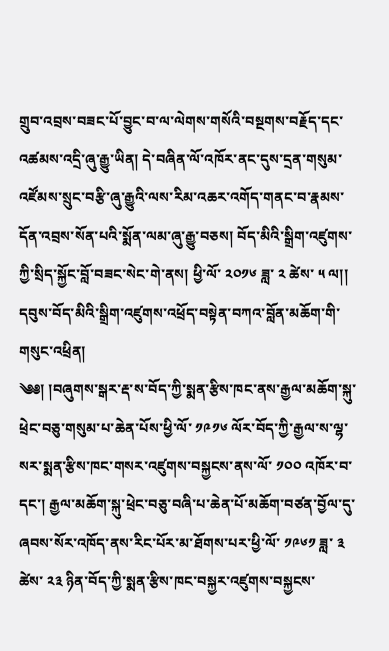གྲུབ་འབྲས་བཟང་པོ་བྱུང་བ་ལ་ལེགས་གསོའི་བསྔགས་བརྗོད་དང་འཚམས་འདྲི་ཞུ་རྒྱུ་ཡིན། དེ་བཞིན་ལོ་འཁོར་ནང་དུས་དྲན་གསུམ་འཛོམས་སྲུང་བརྩི་ཞུ་རྒྱུའི་ལས་རིམ་འཆར་འགོད་གནང་བ་རྣམས་དོན་འབྲས་སོན་པའི་སྨོན་ལམ་ཞུ་རྒྱུ་བཅས། བོད་མིའི་སྒྲིག་འཛུགས་ཀྱི་སྲིད་སྐྱོང་བློ་བཟང་སེང་གེ་ནས། ཕྱི་ལོ་ ༢༠༡༦ ཟླ་ ༢ ཚེས་ ༥ ལ།།
དབུས་བོད་མིའི་སྒྲིག་འཛུགས་འཕྲོད་བསྟེན་བཀའ་བློན་མཆོག་གི་གསུང་འཕྲིན།
༄༅། །བཞུགས་སྒར་རྡ་ས་བོད་ཀྱི་སྨན་རྩིས་ཁང་ནས་རྒྱལ་མཆོག་སྐུ་ཕྲེང་བཅུ་གསུམ་པ་ཆེན་པོས་ཕྱི་ལོ་ ༡༩༡༦ ལོར་བོད་ཀྱི་རྒྱལ་ས་ལྷ་སར་སྨན་རྩིས་ཁང་གསར་འཛུགས་བསྐྱངས་ནས་ལོ་ ༡༠༠ འཁོར་བ་དང་། རྒྱལ་མཆོག་སྐུ་ཕྲེང་བཅུ་བཞི་པ་ཆེན་པོ་མཆོག་བཙན་བྱོལ་དུ་ཞབས་སོར་འཁོད་ནས་རིང་པོར་མ་ཐོགས་པར་ཕྱི་ལོ་ ༡༩༦༡ ཟླ་ ༣ ཚེས་ ༢༣ ཉིན་བོད་ཀྱི་སྨན་རྩིས་ཁང་བསྐྱར་འཛུགས་བསྐྱངས་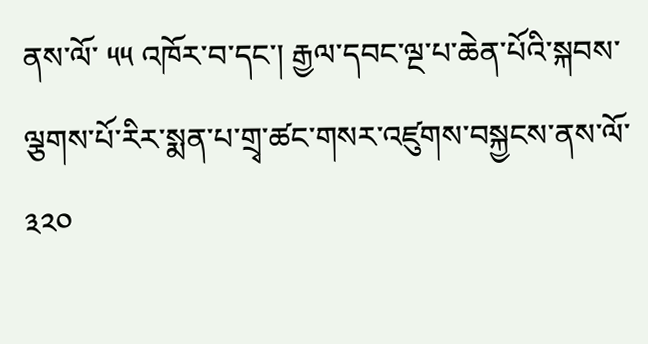ནས་ལོ་ ༥༥ འཁོར་བ་དང་། རྒྱལ་དབང་ལྔ་པ་ཆེན་པོའི་སྐབས་ལྕགས་པོ་རིར་སྨན་པ་གྲྭ་ཚང་གསར་འཛུགས་བསྐྱངས་ནས་ལོ་ ༣༢༠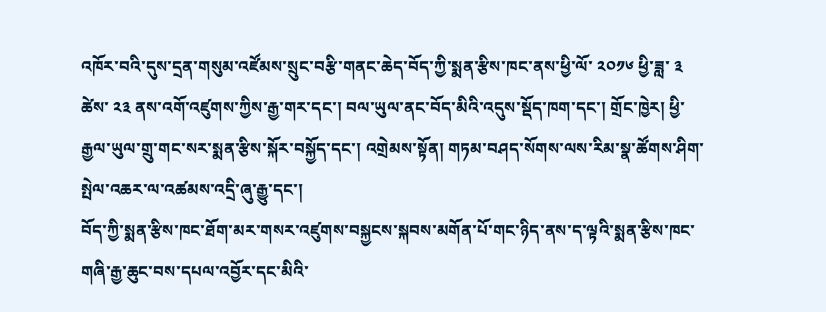འཁོར་བའི་དུས་དྲན་གསུམ་འཛོམས་སྲུང་བརྩི་གནང་ཆེད་བོད་ཀྱི་སྨན་རྩིས་ཁང་ནས་ཕྱི་ལོ་ ༢༠༡༦ ཕྱི་ཟླ་ ༣ ཚེས་ ༢༣ ནས་འགོ་འཛུགས་ཀྱིས་རྒྱ་གར་དང་། བལ་ཡུལ་ནང་བོད་མིའི་འདུས་སྡོད་ཁག་དང་། གྲོང་ཁྱེར། ཕྱི་རྒྱལ་ཡུལ་གྲུ་གང་སར་སྨན་རྩིས་སྐོར་བསྐྱོད་དང་། འགྲེམས་སྟོན། གཏམ་བཤད་སོགས་ལས་རིམ་སྣ་ཚོགས་ཤིག་སྤེལ་འཆར་ལ་འཚམས་འདྲི་ཞུ་རྒྱུ་དང་།
བོད་ཀྱི་སྨན་རྩིས་ཁང་ཐོག་མར་གསར་འཛུགས་བསྐྱངས་སྐབས་མགོན་པོ་གང་ཉིད་ནས་ད་ལྟའི་སྨན་རྩིས་ཁང་གཞི་རྒྱ་ཆུང་བས་དཔལ་འབྱོར་དང་མིའི་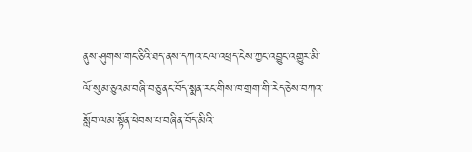ནུས་ཤུགས་གང་ཅིའི་ཐད་ནས་དཀའ་ངལ་འཕྲད་ངེས་ཀྱང་འབྱུང་འགྱུར་མི་ལོ་སུམ་ཅུའམ་བཞི་བཅུ་ནང་བོད་སྨན་རང་གིས་ཁ་གྲག་གི་རེད་ཅེས་བཀའ་སློབ་ལམ་སྟོན་ཕེབས་པ་བཞིན་བོད་མིའི་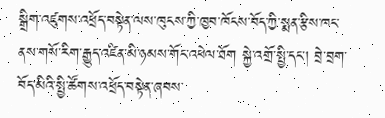སྒྲིག་འཛུགས་འཕྲོད་བསྟེན་ལས་ཁུངས་ཀྱི་ཁྱབ་ཁོངས་བོད་ཀྱི་སྨན་རྩིས་ཁང་ནས་གསོ་རིག་རྒྱུད་འཛིན་མི་ཉམས་གོང་འཕེལ་ཐོག སྐྱེ་འགྲོ་སྤྱི་དང་། བྲེ་བྲག་བོད་མིའི་སྤྱི་ཚོགས་འཕྲོད་བསྟེན་ཞབས་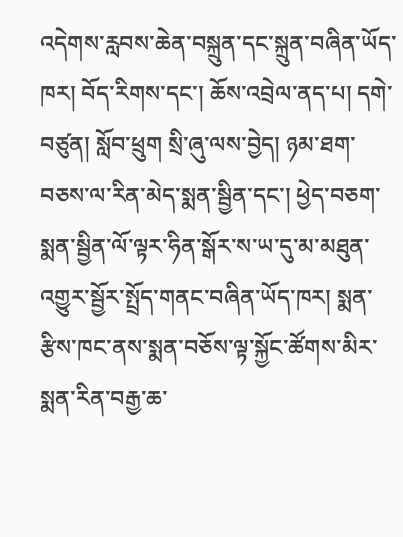འདེགས་རླབས་ཆེན་བསྐྲུན་དང་སྐྲུན་བཞིན་ཡོད་ཁར། བོད་རིགས་དང་། ཆོས་འབྲེལ་ནད་པ། དགེ་བཙུན། སློབ་ཕྲུག སྲི་ཞུ་ལས་བྱེད། ཉམ་ཐག་བཅས་ལ་རིན་མེད་སྨན་སྦྱིན་དང་། ཕྱེད་བཅག་སྨན་སྦྱིན་ལོ་ལྟར་ཧིན་སྒོར་ས་ཡ་དུ་མ་མཐུན་འགྱུར་སྦྱོར་སྤྲོད་གནང་བཞིན་ཡོད་ཁར། སྨན་རྩིས་ཁང་ནས་སྨན་བཅོས་ལྟ་སྐྱོང་ཚོགས་མིར་སྨན་རིན་བརྒྱ་ཆ་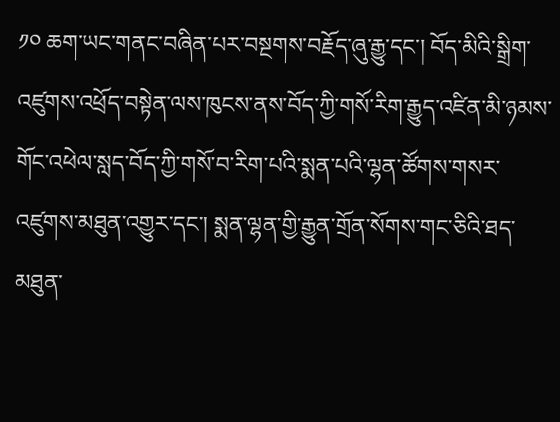༡༠ ཆག་ཡང་གནང་བཞིན་པར་བསྔགས་བརྗོད་ཞུ་རྒྱུ་དང་། བོད་མིའི་སྒྲིག་འཛུགས་འཕྲོད་བསྟེན་ལས་ཁུངས་ནས་བོད་ཀྱི་གསོ་རིག་རྒྱུད་འཛིན་མི་ཉམས་གོང་འཕེལ་སླད་བོད་ཀྱི་གསོ་བ་རིག་པའི་སྨན་པའི་ལྷན་ཚོགས་གསར་འཛུགས་མཐུན་འགྱུར་དང་། སྨན་ལྷན་གྱི་རྒྱུན་གྲོན་སོགས་གང་ཅིའི་ཐད་མཐུན་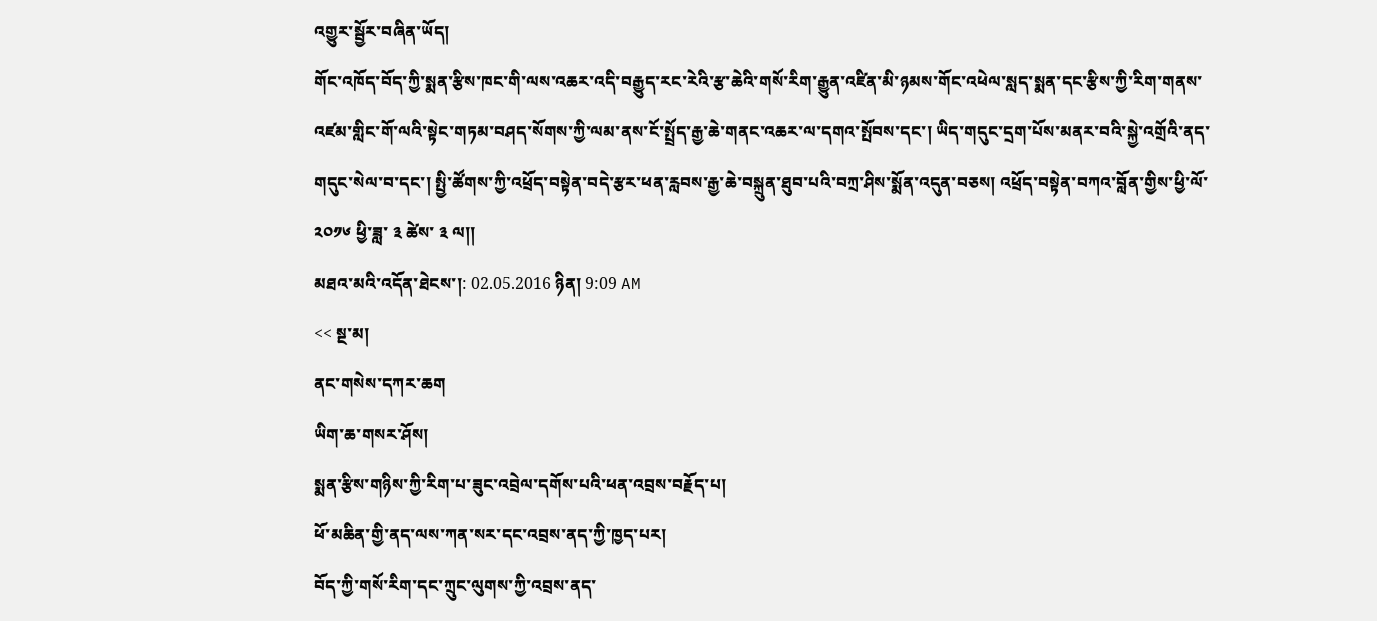འགྱུར་སྦྱོར་བཞིན་ཡོད།
གོང་འཁོད་བོད་ཀྱི་སྨན་རྩིས་ཁང་གི་ལས་འཆར་འདི་བརྒྱུད་རང་རེའི་རྩ་ཆེའི་གསོ་རིག་རྒྱུན་འཛིན་མི་ཉམས་གོང་འཕེལ་སླད་སྨན་དང་རྩིས་ཀྱི་རིག་གནས་འཛམ་གླིང་གོ་ལའི་སྟེང་གཏམ་བཤད་སོགས་ཀྱི་ལམ་ནས་ངོ་སྤྲོད་རྒྱ་ཆེ་གནང་འཆར་ལ་དགའ་སྤོབས་དང་། ཡིད་གདུང་དྲག་པོས་མནར་བའི་སྐྱེ་འགྲོའི་ནད་གདུང་སེལ་བ་དང་། སྤྱི་ཚོགས་ཀྱི་འཕྲོད་བསྟེན་བདེ་རྩར་ཕན་རླབས་རྒྱ་ཆེ་བསྐྲུན་ཐུབ་པའི་བཀྲ་ཤིས་སྨོན་འདུན་བཅས། འཕྲོད་བསྟེན་བཀའ་བློན་གྱིས་ཕྱི་ལོ་ ༢༠༡༦ ཕྱི་ཟླ་ ༣ ཚེས་ ༣ ལ།།
མཐའ་མའི་འདོན་ཐེངས་།: 02.05.2016 ཉིན། 9:09 AM
<< སྔ་མ།
ནང་གསེས་དཀར་ཆག
ཡིག་ཆ་གསར་ཤོས།
སྨན་རྩིས་གཉིས་ཀྱི་རིག་པ་ཟུང་འབྲེལ་དགོས་པའི་ཕན་འབྲས་བརྗོད་པ།
ཕོ་མཆིན་གྱི་ནད་ལས་ཀན་སར་དང་འབྲས་ནད་ཀྱི་ཁྱད་པར།
བོད་ཀྱི་གསོ་རིག་དང་ཀྲུང་ལུགས་ཀྱི་འབྲས་ནད་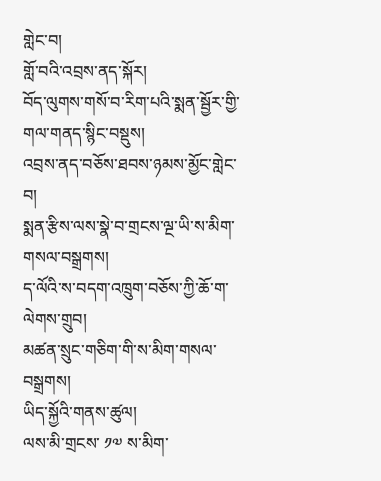གླེང་བ།
གློ་བའི་འབྲས་ནད་སྐོར།
བོད་ལུགས་གསོ་བ་རིག་པའི་སྨན་སྦྱོར་གྱི་གལ་གནད་སྙིང་བསྡུས།
འབྲས་ནད་བཅོས་ཐབས་ཉམས་མྱོང་གླེང་བ།
སྨན་རྩིས་ལས་སྣེ་བ་གྲངས་ལྔ་ཡི་ས་མིག་གསལ་བསྒྲགས།
ད་ལོའི་ས་བདག་འཁྲུག་བཅོས་ཀྱི་ཆོ་ག་ལེགས་གྲུབ།
མཚན་སྲུང་གཅིག་གི་ས་མིག་གསལ་བསྒྲགས།
ཡིད་སྐྱོའི་གནས་ཚུལ།
ལས་མི་གྲངས་ ༡༧ ས་མིག་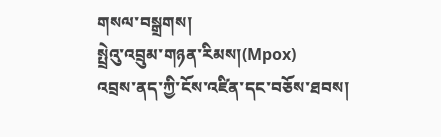གསལ་བསྒྲགས།
སྤྲེའུ་འབྲུམ་གཉན་རིམས།(Mpox)
འབྲས་ནད་ཀྱི་ངོས་འཛིན་དང་བཅོས་ཐབས།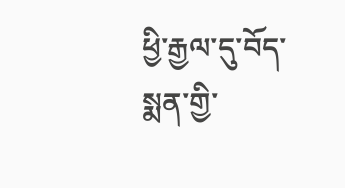ཕྱི་རྒྱལ་དུ་བོད་སྨན་གྱི་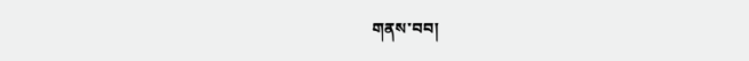གནས་བབ།